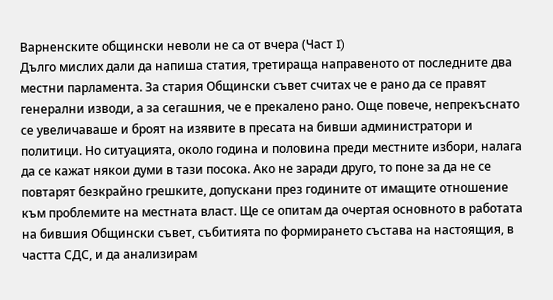Варненските общински неволи не са от вчера (Част I)
Дълго мислих дали да напиша статия, третираща направеното от последните два местни парламента. За стария Общински съвет считах че е рано да се правят генерални изводи, а за сегашния, че е прекалено рано. Още повече, непрекъснато се увеличаваше и броят на изявите в пресата на бивши администратори и политици. Но ситуацията, около година и половина преди местните избори, налага да се кажат някои думи в тази посока. Ако не заради друго, то поне за да не се повтарят безкрайно грешките, допускани през годините от имащите отношение към проблемите на местната власт. Ще се опитам да очертая основното в работата на бившия Общински съвет, събитията по формирането състава на настоящия, в частта СДС, и да анализирам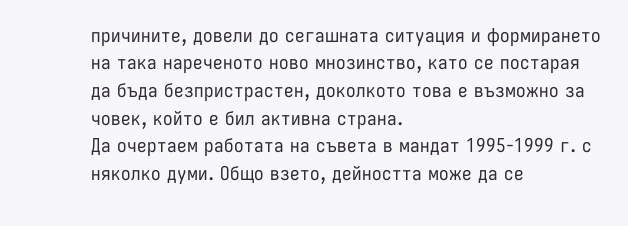причините, довели до сегашната ситуация и формирането на така нареченото ново мнозинство, като се постарая да бъда безпристрастен, доколкото това е възможно за човек, който е бил активна страна.
Да очертаем работата на съвета в мандат 1995-1999 г. с няколко думи. Общо взето, дейността може да се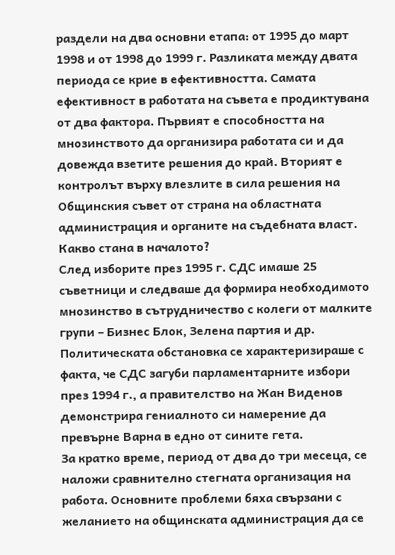раздели на два основни етапа: от 1995 до март 1998 и от 1998 до 1999 г. Разликата между двата периода се крие в ефективността. Самата ефективност в работата на съвета е продиктувана от два фактора. Първият е способността на мнозинството да организира работата си и да довежда взетите решения до край. Вторият е контролът върху влезлите в сила решения на Общинския съвет от страна на областната администрация и органите на съдебната власт.
Какво стана в началото?
След изборите през 1995 г. СДС имаше 25 съветници и следваше да формира необходимото мнозинство в сътрудничество с колеги от малките групи – Бизнес Блок, Зелена партия и др. Политическата обстановка се характеризираше с факта, че СДС загуби парламентарните избори през 1994 г., а правителство на Жан Виденов демонстрира гениалното си намерение да превърне Варна в едно от сините гета.
За кратко време, период от два до три месеца, се наложи сравнително стегната организация на работа. Основните проблеми бяха свързани с желанието на общинската администрация да се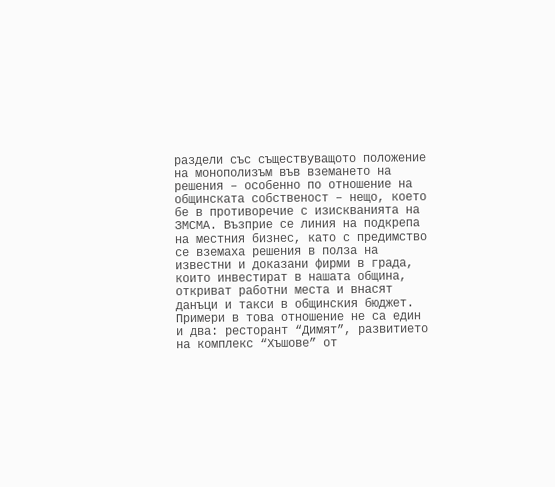раздели със съществуващото положение на монополизъм във вземането на решения – особенно по отношение на общинската собственост – нещо, което бе в противоречие с изискванията на ЗМСМА. Възприе се линия на подкрепа на местния бизнес, като с предимство се вземаха решения в полза на известни и доказани фирми в града, които инвестират в нашата община, откриват работни места и внасят данъци и такси в общинския бюджет. Примери в това отношение не са един и два: ресторант “Димят”, развитието на комплекс “Хъшове” от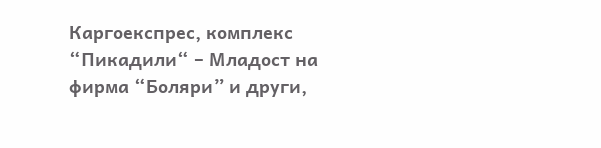Каргоекспрес, комплекс “Пикадили“ – Младост на фирма “Боляри” и други,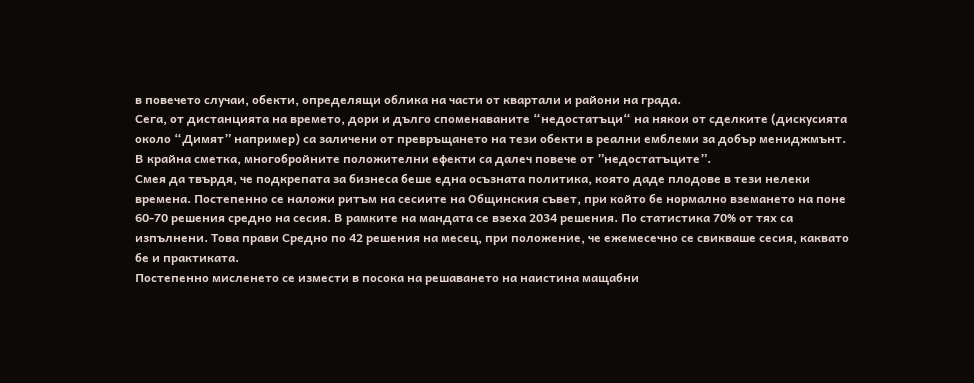в повечето случаи, обекти, определящи облика на части от квартали и райони на града.
Сега, от дистанцията на времето, дори и дълго споменаваните “недостатъци“ на някои от сделките (дискусията около “Димят” например) са заличени от превръщането на тези обекти в реални емблеми за добър мениджмънт. В крайна сметка, многобройните положителни ефекти са далеч повече от ”недостатъците”.
Смея да твърдя, че подкрепата за бизнеса беше една осъзната политика, която даде плодове в тези нелеки времена. Постепенно се наложи ритъм на сесиите на Общинския съвет, при който бе нормално вземането на поне 60-70 решения средно на сесия. В рамките на мандата се взеха 2034 решения. По статистика 70% от тях са изпълнени. Това прави Средно по 42 решения на месец, при положение, че ежемесечно се свикваше сесия, каквато бе и практиката.
Постепенно мисленето се измести в посока на решаването на наистина мащабни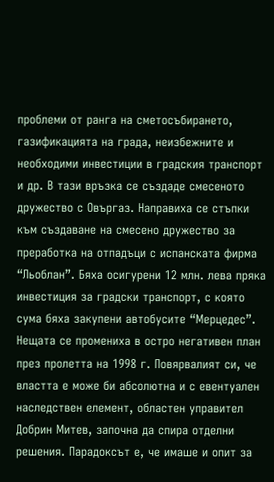проблеми от ранга на сметосъбирането, газификацията на града, неизбежните и необходими инвестиции в градския транспорт и др. В тази връзка се създаде смесеното дружество с Овъргаз. Направиха се стъпки към създаване на смесено дружество за преработка на отпадъци с испанската фирма “Льоблан”. Бяха осигурени 12 млн. лева пряка инвестиция за градски транспорт, с която сума бяха закупени автобусите “Мерцедес”.
Нещата се промениха в остро негативен план през пролетта на 1998 г. Повярвалият си, че властта е може би абсолютна и с евентуален наследствен елемент, областен управител Добрин Митев, започна да спира отделни решения. Парадоксът е, че имаше и опит за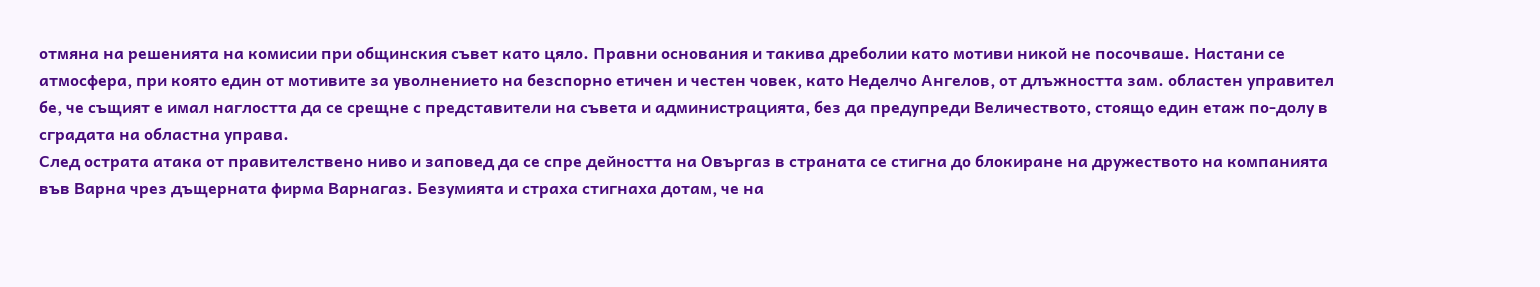отмяна на решенията на комисии при общинския съвет като цяло. Правни основания и такива дреболии като мотиви никой не посочваше. Настани се атмосфера, при която един от мотивите за уволнението на безспорно етичен и честен човек, като Неделчо Ангелов, от длъжността зам. областен управител бе, че същият е имал наглостта да се срещне с представители на съвета и администрацията, без да предупреди Величеството, стоящо един етаж по-долу в сградата на областна управа.
След острата атака от правителствено ниво и заповед да се спре дейността на Овъргаз в страната се стигна до блокиране на дружеството на компанията във Варна чрез дъщерната фирма Варнагаз. Безумията и страха стигнаха дотам, че на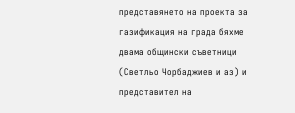представянето на проекта за газификация на града бяхме двама общински съветници (Светльо Чорбаджиев и аз) и представител на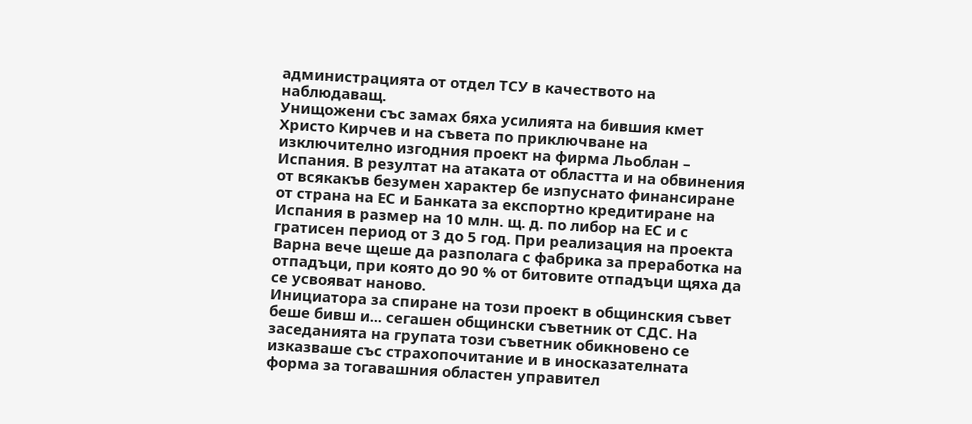администрацията от отдел ТСУ в качеството на наблюдаващ.
Унищожени със замах бяха усилията на бившия кмет Христо Кирчев и на съвета по приключване на изключително изгодния проект на фирма Льоблан – Испания. В резултат на атаката от областта и на обвинения от всякакъв безумен характер бе изпуснато финансиране от страна на ЕС и Банката за експортно кредитиране на Испания в размер на 10 млн. щ. д. по либор на ЕС и с гратисен период от 3 до 5 год. При реализация на проекта Варна вече щеше да разполага с фабрика за преработка на отпадъци, при която до 90 % от битовите отпадъци щяха да се усвояват наново.
Инициатора за спиране на този проект в общинския съвет беше бивш и... сегашен общински съветник от СДС. На заседанията на групата този съветник обикновено се изказваше със страхопочитание и в иносказателната форма за тогавашния областен управител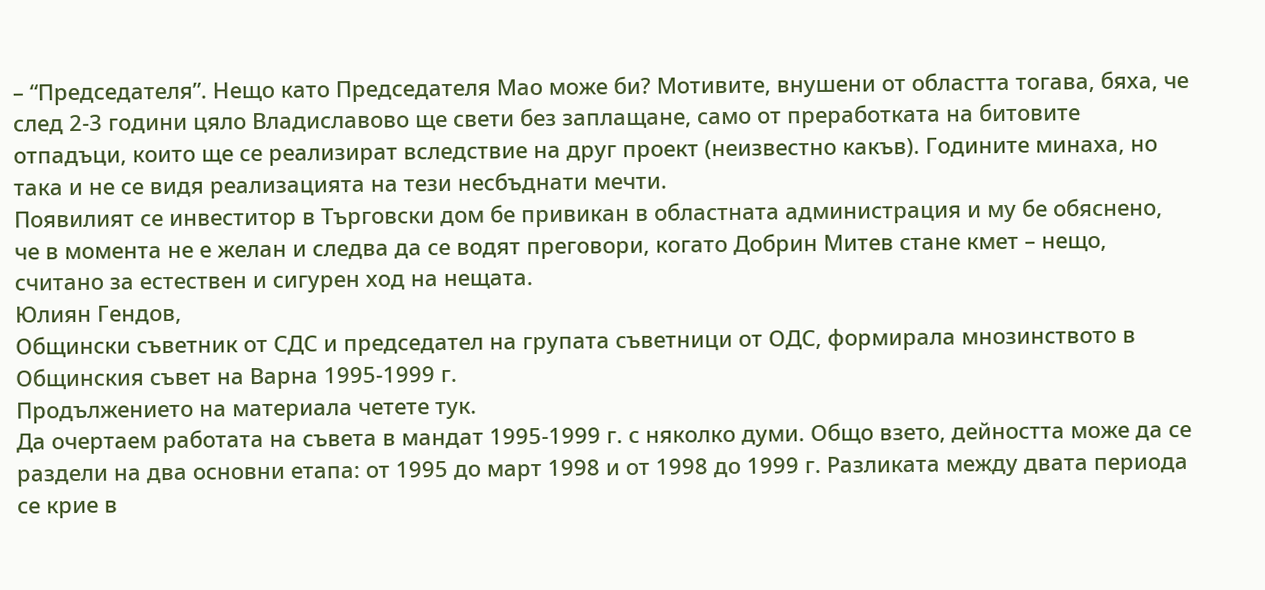– “Председателя”. Нещо като Председателя Мао може би? Мотивите, внушени от областта тогава, бяха, че след 2-3 години цяло Владиславово ще свети без заплащане, само от преработката на битовите отпадъци, които ще се реализират вследствие на друг проект (неизвестно какъв). Годините минаха, но така и не се видя реализацията на тези несбъднати мечти.
Появилият се инвеститор в Търговски дом бе привикан в областната администрация и му бе обяснено, че в момента не е желан и следва да се водят преговори, когато Добрин Митев стане кмет – нещо, считано за естествен и сигурен ход на нещата.
Юлиян Гендов,
Общински съветник от СДС и председател на групата съветници от ОДС, формирала мнозинството в Общинския съвет на Варна 1995-1999 г.
Продължението на материала четете тук.
Да очертаем работата на съвета в мандат 1995-1999 г. с няколко думи. Общо взето, дейността може да се раздели на два основни етапа: от 1995 до март 1998 и от 1998 до 1999 г. Разликата между двата периода се крие в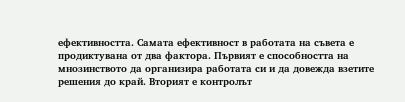ефективността. Самата ефективност в работата на съвета е продиктувана от два фактора. Първият е способността на мнозинството да организира работата си и да довежда взетите решения до край. Вторият е контролът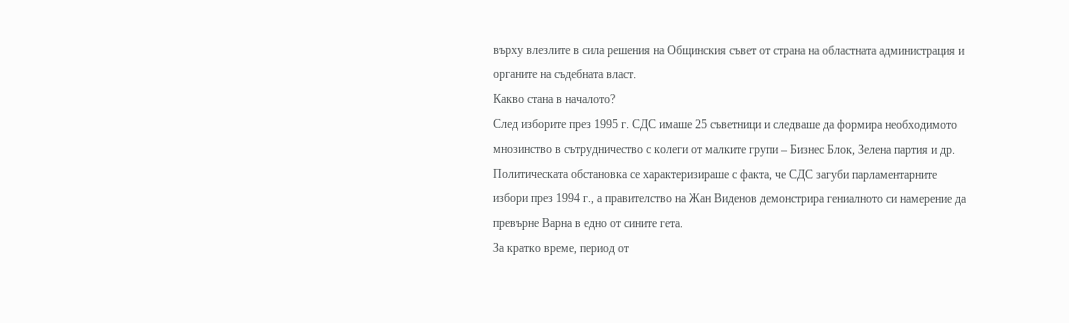върху влезлите в сила решения на Общинския съвет от страна на областната администрация и органите на съдебната власт.
Какво стана в началото?
След изборите през 1995 г. СДС имаше 25 съветници и следваше да формира необходимото мнозинство в сътрудничество с колеги от малките групи – Бизнес Блок, Зелена партия и др. Политическата обстановка се характеризираше с факта, че СДС загуби парламентарните избори през 1994 г., а правителство на Жан Виденов демонстрира гениалното си намерение да превърне Варна в едно от сините гета.
За кратко време, период от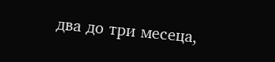два до три месеца,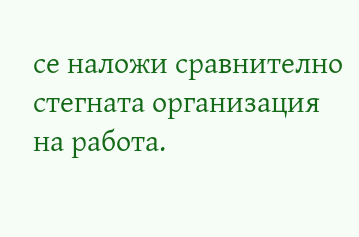се наложи сравнително стегната организация на работа.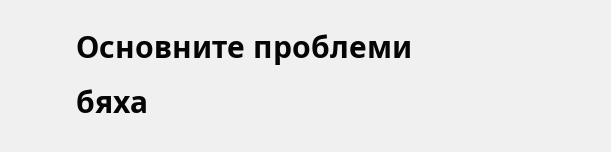Основните проблеми бяха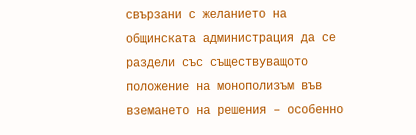свързани с желанието на общинската администрация да се раздели със съществуващото положение на монополизъм във вземането на решения – особенно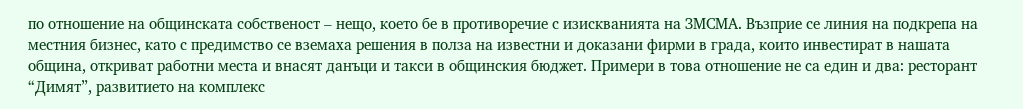по отношение на общинската собственост – нещо, което бе в противоречие с изискванията на ЗМСМА. Възприе се линия на подкрепа на местния бизнес, като с предимство се вземаха решения в полза на известни и доказани фирми в града, които инвестират в нашата община, откриват работни места и внасят данъци и такси в общинския бюджет. Примери в това отношение не са един и два: ресторант “Димят”, развитието на комплекс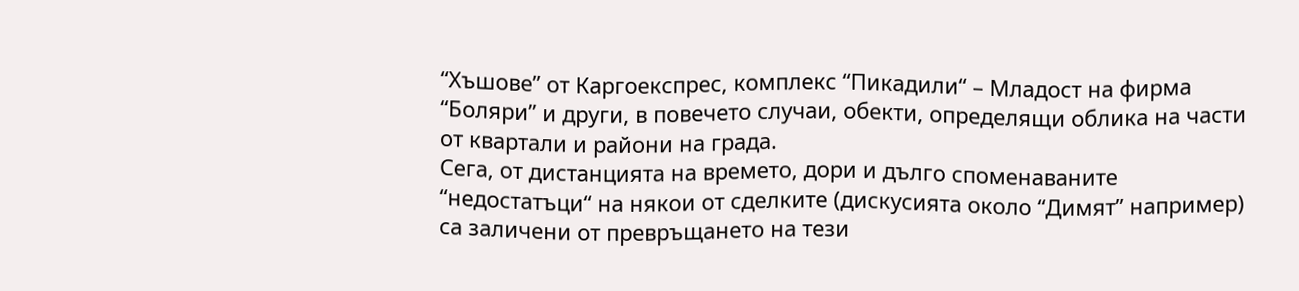“Хъшове” от Каргоекспрес, комплекс “Пикадили“ – Младост на фирма “Боляри” и други, в повечето случаи, обекти, определящи облика на части от квартали и райони на града.
Сега, от дистанцията на времето, дори и дълго споменаваните “недостатъци“ на някои от сделките (дискусията около “Димят” например) са заличени от превръщането на тези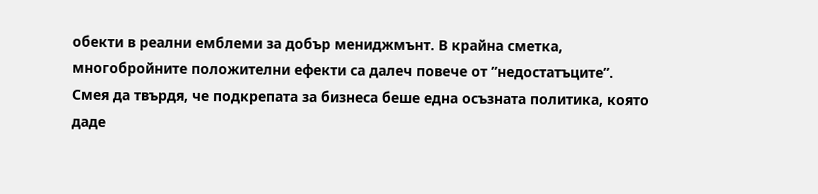обекти в реални емблеми за добър мениджмънт. В крайна сметка, многобройните положителни ефекти са далеч повече от ”недостатъците”.
Смея да твърдя, че подкрепата за бизнеса беше една осъзната политика, която даде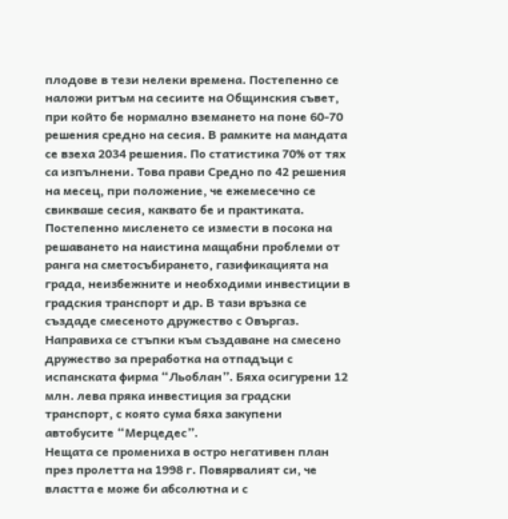плодове в тези нелеки времена. Постепенно се наложи ритъм на сесиите на Общинския съвет, при който бе нормално вземането на поне 60-70 решения средно на сесия. В рамките на мандата се взеха 2034 решения. По статистика 70% от тях са изпълнени. Това прави Средно по 42 решения на месец, при положение, че ежемесечно се свикваше сесия, каквато бе и практиката.
Постепенно мисленето се измести в посока на решаването на наистина мащабни проблеми от ранга на сметосъбирането, газификацията на града, неизбежните и необходими инвестиции в градския транспорт и др. В тази връзка се създаде смесеното дружество с Овъргаз. Направиха се стъпки към създаване на смесено дружество за преработка на отпадъци с испанската фирма “Льоблан”. Бяха осигурени 12 млн. лева пряка инвестиция за градски транспорт, с която сума бяха закупени автобусите “Мерцедес”.
Нещата се промениха в остро негативен план през пролетта на 1998 г. Повярвалият си, че властта е може би абсолютна и с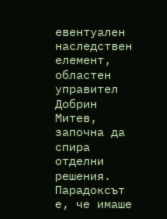евентуален наследствен елемент, областен управител Добрин Митев, започна да спира отделни решения. Парадоксът е, че имаше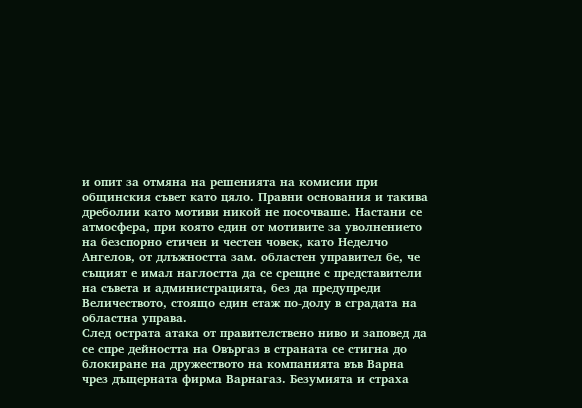и опит за отмяна на решенията на комисии при общинския съвет като цяло. Правни основания и такива дреболии като мотиви никой не посочваше. Настани се атмосфера, при която един от мотивите за уволнението на безспорно етичен и честен човек, като Неделчо Ангелов, от длъжността зам. областен управител бе, че същият е имал наглостта да се срещне с представители на съвета и администрацията, без да предупреди Величеството, стоящо един етаж по-долу в сградата на областна управа.
След острата атака от правителствено ниво и заповед да се спре дейността на Овъргаз в страната се стигна до блокиране на дружеството на компанията във Варна чрез дъщерната фирма Варнагаз. Безумията и страха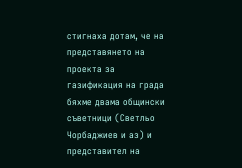стигнаха дотам, че на представянето на проекта за газификация на града бяхме двама общински съветници (Светльо Чорбаджиев и аз) и представител на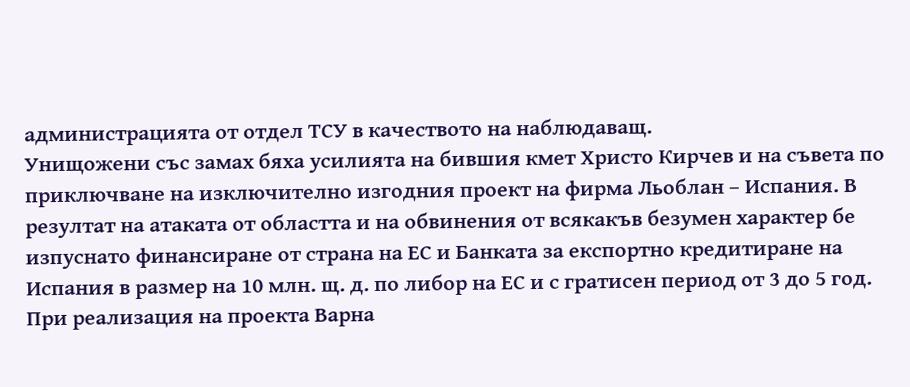администрацията от отдел ТСУ в качеството на наблюдаващ.
Унищожени със замах бяха усилията на бившия кмет Христо Кирчев и на съвета по приключване на изключително изгодния проект на фирма Льоблан – Испания. В резултат на атаката от областта и на обвинения от всякакъв безумен характер бе изпуснато финансиране от страна на ЕС и Банката за експортно кредитиране на Испания в размер на 10 млн. щ. д. по либор на ЕС и с гратисен период от 3 до 5 год. При реализация на проекта Варна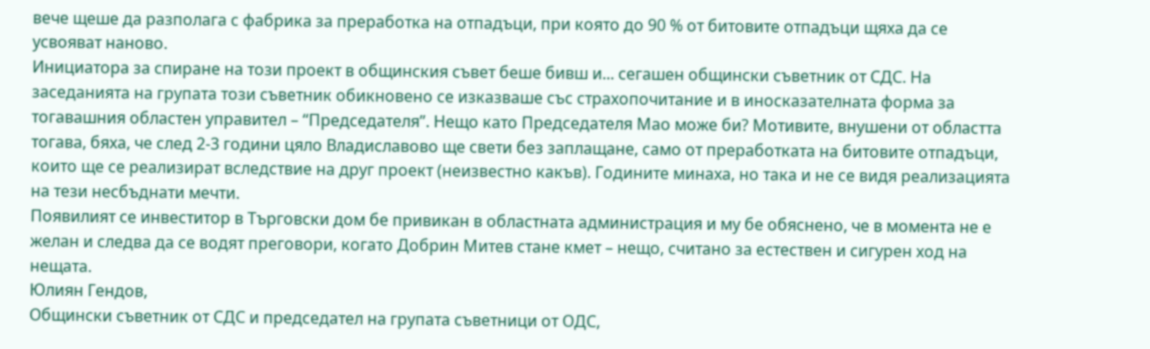вече щеше да разполага с фабрика за преработка на отпадъци, при която до 90 % от битовите отпадъци щяха да се усвояват наново.
Инициатора за спиране на този проект в общинския съвет беше бивш и... сегашен общински съветник от СДС. На заседанията на групата този съветник обикновено се изказваше със страхопочитание и в иносказателната форма за тогавашния областен управител – “Председателя”. Нещо като Председателя Мао може би? Мотивите, внушени от областта тогава, бяха, че след 2-3 години цяло Владиславово ще свети без заплащане, само от преработката на битовите отпадъци, които ще се реализират вследствие на друг проект (неизвестно какъв). Годините минаха, но така и не се видя реализацията на тези несбъднати мечти.
Появилият се инвеститор в Търговски дом бе привикан в областната администрация и му бе обяснено, че в момента не е желан и следва да се водят преговори, когато Добрин Митев стане кмет – нещо, считано за естествен и сигурен ход на нещата.
Юлиян Гендов,
Общински съветник от СДС и председател на групата съветници от ОДС,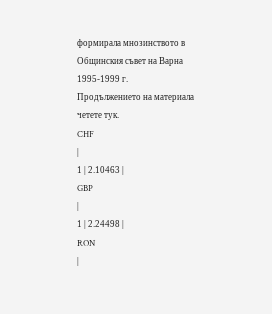формирала мнозинството в Общинския съвет на Варна 1995-1999 г.
Продължението на материала четете тук.
CHF
|
1 | 2.10463 |
GBP
|
1 | 2.24498 |
RON
|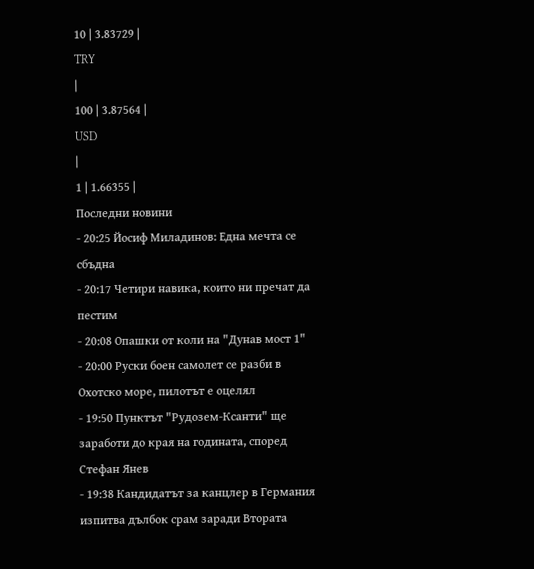10 | 3.83729 |
TRY
|
100 | 3.87564 |
USD
|
1 | 1.66355 |
Последни новини
- 20:25 Йосиф Миладинов: Една мечта се сбъдна
- 20:17 Четири навика, които ни пречат да пестим
- 20:08 Опашки от коли на "Дунав мост 1"
- 20:00 Руски боен самолет се разби в Охотско море, пилотът е оцелял
- 19:50 Пунктът "Рудозем-Ксанти" ще заработи до края на годината, според Стефан Янев
- 19:38 Кандидатът за канцлер в Германия изпитва дълбок срам заради Втората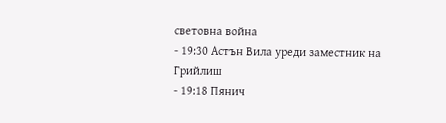световна война
- 19:30 Астън Вила уреди заместник на Грийлиш
- 19:18 Пянич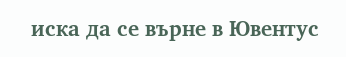иска да се върне в Ювентус